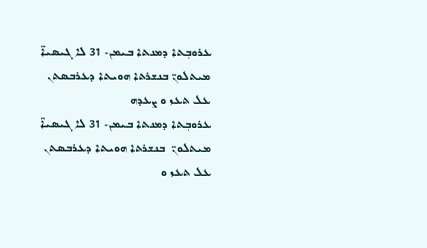ܥܪܘܒܼܬܐ ܕܡܢܬܐ ܒܝܡܢ- 31 ܠܐ ܓܝܣܝܐ̈ ܡܝܬܠܘܢ̈ ܒܢܫܪܬܐ ܗܘܝܬܐ ܕܥܪܒܣܬܢ ܥܠ ܬܥܙ ܘ ܨܥܕܗ
ܥܪܘܒܼܬܐ ܕܡܢܬܐ ܒܝܡܢ- 31 ܠܐ ܓܝܣܝܐ̈ ܡܝܬܠܘܢ̈  ܒܢܫܪܬܐ ܗܘܝܬܐ ܕܥܪܒܣܬܢ ܥܠ ܬܥܙ ܘ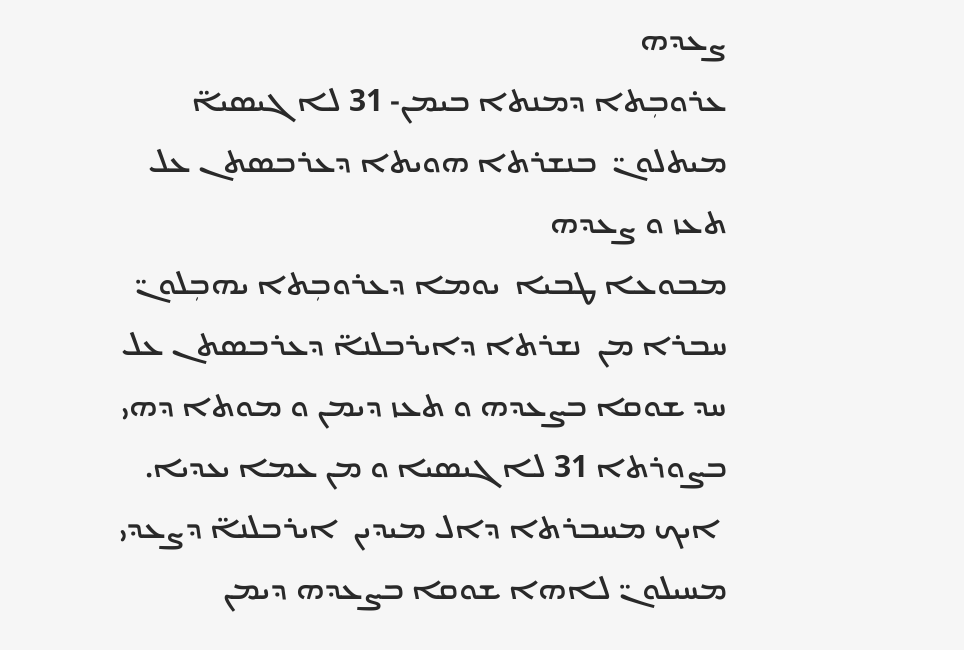ܨܥܕܗ
ܥܪܘܒܼܬܐ ܕܡܢܬܐ ܒܝܡܢ- 31 ܠܐ ܓܝܣܝܐ̈ ܡܝܬܠܘܢ̈  ܒܢܫܪܬܐ ܗܘܝܬܐ ܕܥܪܒܣܬܢ ܥܠ ܬܥܙ ܘ ܨܥܕܗ
ܡܒܘܥܐ ܛܒܝܐ  ܝܘܡܐ ܕܥܪܘܒܼܬܐ ܝܗܒܼܠܘܢ̈ ܚܒܪܐ ܡܢ  ܢܫܪܬܐ ܕܐܝܪܒܠܢܐ̈ ܕܥܪܒܣܬܢ ܥܠ ܚܕ ܫܘܩܐ ܒܨܥܕܗ ܘ ܬܥܙ ܕܝܡܢ ܘ ܡܘܬܐ ܕܗܝ ܒܨܘܪܬܐ 31 ܠܐ ܓܝܣܝܐ ܘ ܡܢ ܥܡܐ ܝܥܕܝܐ.
 ܐܝܟ ܡܚܒܪܬܐ ܕܐܠ ܡܝܕܝܢ  ܐܝܪܒܠܢܐ̈ ܕܨܥܕܝ ܡܚܝܠܘܢ̈ ܠܐܗܐ ܫܘܩܐ ܒܨܥܕܗ ܕܝܡܢ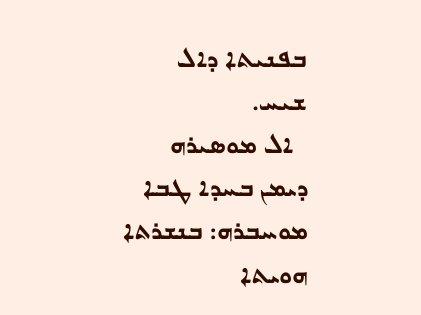ܒܦܢܝܬܐ ܕܐܠ ܫܝܚ.
  ܐܠ ܡܘܣܝܪܗ  ܕܝܡܢ ܒܚܕܐ ܛܒܐ ܡܘܚܒܪܗ: ܒܢܫܪܬܐ ܗܘܝܬܐ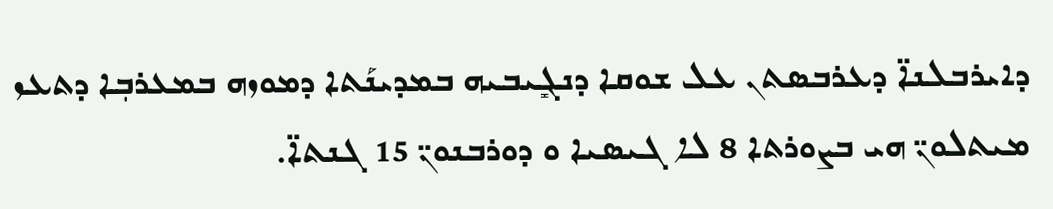ܕܐܝܪܒܠܢܐ̈ ܕܥܪܒܣܬܢ ܥܠ ܫܘܩܐ ܕܢܓܻܝܒܝܗ ܒܡܕܝܢܰܬܐ ܕܡܘܙܗ ܒܡܥܪܒܼܐ ܕܬܥܙ  ܡܝܬܠܘܢ̈ ܗܝ ܒܨܘܪܬܐ 8 ܠܐ ܓܝܣܝܐ ܘ ܕܘܪܒܢܘܢ̈ 15 ܓܢܬܐ̈.